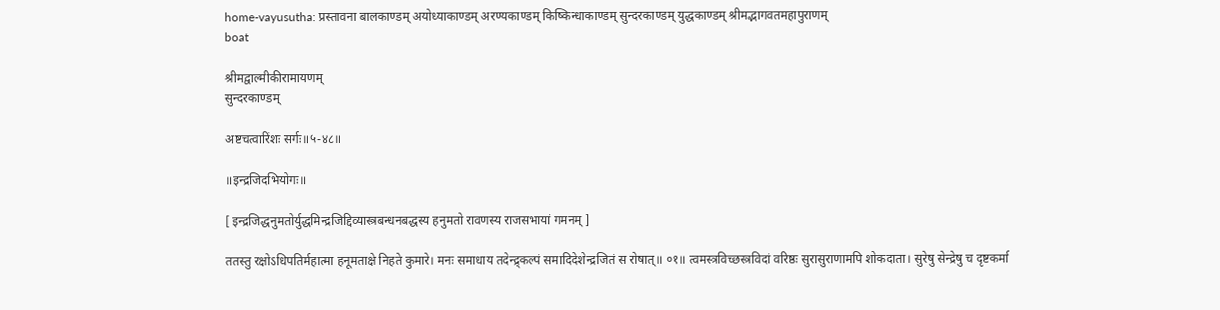home-vayusutha: प्रस्तावना बालकाण्डम् अयोध्याकाण्डम् अरण्यकाण्डम् किष्किन्धाकाण्डम् सुन्दरकाण्डम् युद्धकाण्डम् श्रीमद्भागवतमहापुराणम्
boat

श्रीमद्वाल्मीकीरामायणम्
सुन्दरकाण्डम्

अष्टचत्वारिंशः सर्गः॥५-४८॥

॥इन्द्रजिदभियोगः॥

[ इन्द्रजिद्धनुमतोर्युद्धमिन्द्रजिद्दिव्यास्त्रबन्धनबद्धस्य हनुमतो रावणस्य राजसभायां गमनम् ]

ततस्तु रक्षोऽधिपतिर्महात्मा हनूमताक्षे निहते कुमारे। मनः समाधाय तदेन्द्र्कल्पं समादिदेशेन्द्रजितं स रोषात्॥ ०१॥ त्वमस्त्रविच्छस्त्रविदां वरिष्ठः सुरासुराणामपि शोकदाता। सुरेषु सेन्द्रेषु च दृष्टकर्मा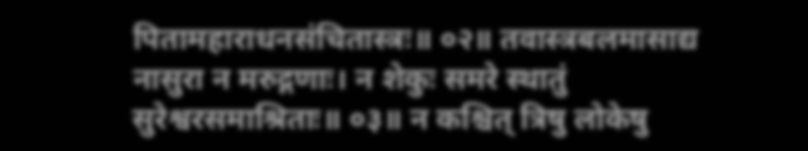पितामहाराधनसंचितास्त्रः॥ ०२॥ तवास्त्रबलमासाद्य नासुरा न मरुद्गणाः। न शेकुः समरे स्थातुं सुरेश्वरसमाश्रिताः॥ ०३॥ न कश्चित् त्रिषु लोकेषु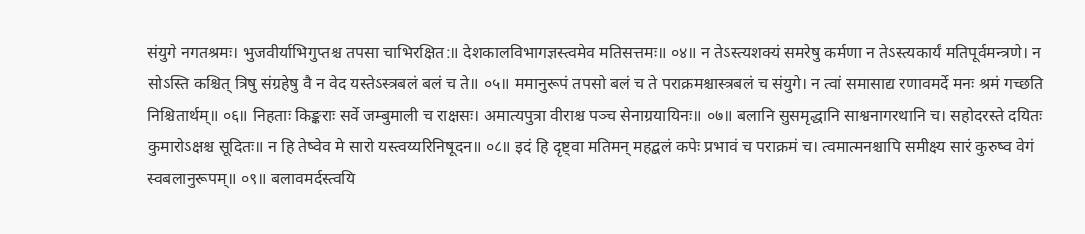संयुगे नगतश्रमः। भुजवीर्याभिगुप्तश्च तपसा चाभिरक्षित:॥ देशकालविभागज्ञस्त्वमेव मतिसत्तमः॥ ०४॥ न तेऽस्त्यशक्यं समरेषु कर्मणा न तेऽस्त्यकार्यं मतिपूर्वमन्त्रणे। न सोऽस्ति कश्चित् त्रिषु संग्रहेषु वै न वेद यस्तेऽस्त्रबलं बलं च ते॥ ०५॥ ममानुरूपं तपसो बलं च ते पराक्रमश्चास्त्रबलं च संयुगे। न त्वां समासाद्य रणावमर्दे मनः श्रमं गच्छति निश्चितार्थम्॥ ०६॥ निहताः किङ्कराः सर्वे जम्बुमाली च राक्षसः। अमात्यपुत्रा वीराश्च पञ्च सेनाग्रयायिनः॥ ०७॥ बलानि सुसमृद्धानि साश्वनागरथानि च। सहोदरस्ते दयितः कुमारोऽक्षश्च सूदितः॥ न हि तेष्वेव मे सारो यस्त्वय्यरिनिषूदन॥ ०८॥ इदं हि दृष्ट्वा मतिमन् महद्बलं कपेः प्रभावं च पराक्रमं च। त्वमात्मनश्चापि समीक्ष्य सारं कुरुष्व वेगं स्वबलानुरूपम्॥ ०९॥ बलावमर्दस्त्वयि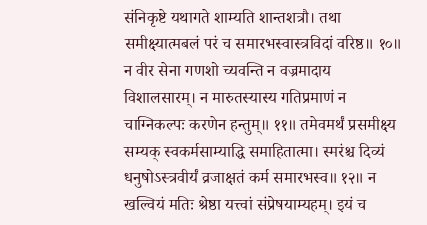संनिकृष्टे यथागते शाम्यति शान्तशत्रौ। तथा समीक्ष्यात्मबलं परं च समारभस्वास्त्रविदां वरिष्ठ॥ १०॥ न वीर सेना गणशो च्यवन्ति न वज्रमादाय विशालसारम्। न मारुतस्यास्य गतिप्रमाणं न चाग्निकल्पः करणेन हन्तुम्॥ ११॥ तमेवमर्थं प्रसमीक्ष्य सम्यक् स्वकर्मसाम्याद्धि समाहितात्मा। स्मरंश्च दिव्यं धनुषोऽस्त्रवीर्यं व्रजाक्षतं कर्म समारभस्व॥ १२॥ न खल्वियं मतिः श्रेष्ठा यत्त्वां संप्रेषयाम्यहम्। इयं च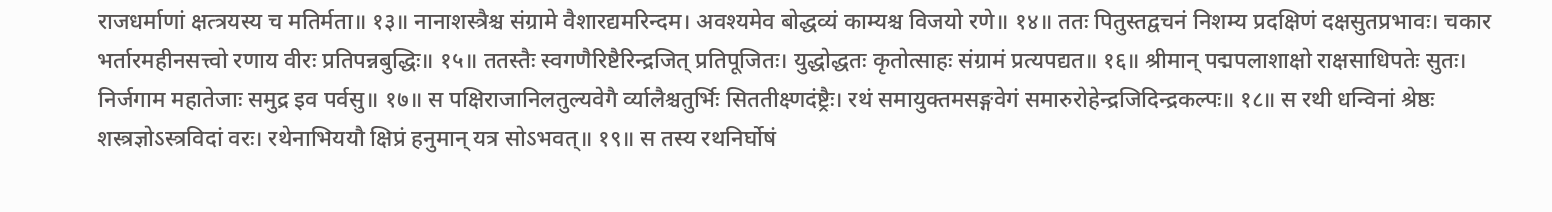राजधर्माणां क्षत्त्रयस्य च मतिर्मता॥ १३॥ नानाशस्त्रैश्च संग्रामे वैशारद्यमरिन्दम। अवश्यमेव बोद्धव्यं काम्यश्च विजयो रणे॥ १४॥ ततः पितुस्तद्वचनं निशम्य प्रदक्षिणं दक्षसुतप्रभावः। चकार भर्तारमहीनसत्त्वो रणाय वीरः प्रतिपन्नबुद्धिः॥ १५॥ ततस्तैः स्वगणैरिष्टैरिन्द्रजित् प्रतिपूजितः। युद्धोद्धतः कृतोत्साहः संग्रामं प्रत्यपद्यत॥ १६॥ श्रीमान् पद्मपलाशाक्षो राक्षसाधिपतेः सुतः। निर्जगाम महातेजाः समुद्र इव पर्वसु॥ १७॥ स पक्षिराजानिलतुल्यवेगै र्व्यालैश्चतुर्भिः सिततीक्ष्णदंष्ट्रैः। रथं समायुक्तमसङ्गवेगं समारुरोहेन्द्रजिदिन्द्रकल्पः॥ १८॥ स रथी धन्विनां श्रेष्ठः शस्त्रज्ञोऽस्त्रविदां वरः। रथेनाभिययौ क्षिप्रं हनुमान् यत्र सोऽभवत्॥ १९॥ स तस्य रथनिर्घोषं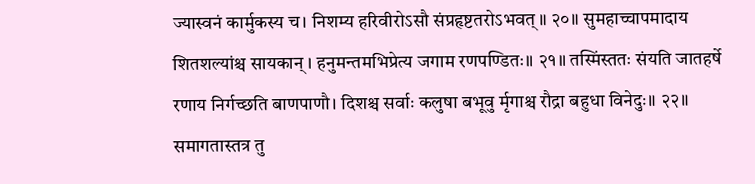ज्यास्वनं कार्मुकस्य च। निशम्य हरिवीरोऽसौ संप्रहृष्टतरोऽभवत्॥ २०॥ सुमहाच्चापमादाय शितशल्यांश्च सायकान्। हनुमन्तमभिप्रेत्य जगाम रणपण्डितः॥ २१॥ तस्मिंस्ततः संयति जातहर्षे रणाय निर्गच्छति बाणपाणौ। दिशश्च सर्वाः कलुषा बभूवु र्मृगाश्च रौद्रा बहुधा विनेदुः॥ २२॥ समागतास्तत्र तु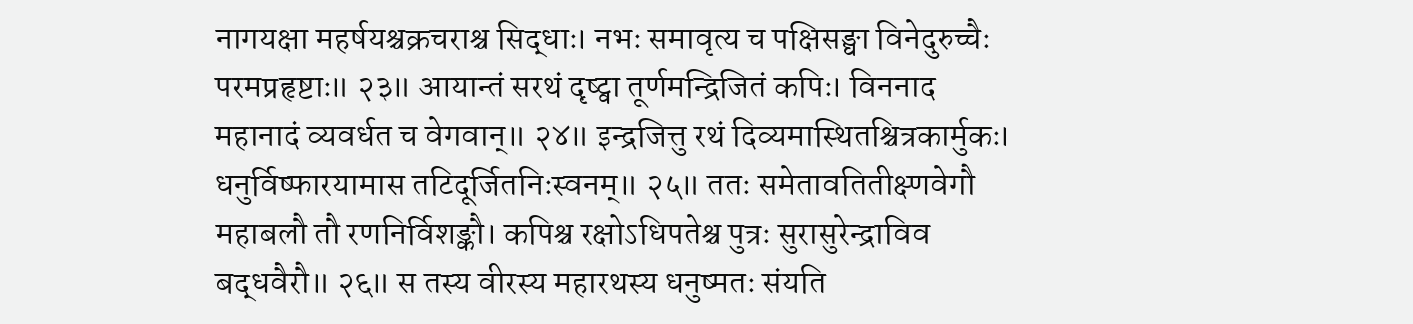नागयक्षा महर्षयश्चक्रचराश्च सिद्धाः। नभः समावृत्य च पक्षिसङ्घा विनेदुरुच्चैः परमप्रहृष्टाः॥ २३॥ आयान्तं सरथं दृष्ट्वा तूर्णमन्द्रिजितं कपिः। विननाद महानादं व्यवर्धत च वेगवान्॥ २४॥ इन्द्रजित्तु रथं दिव्यमास्थितश्चित्रकार्मुकः। धनुर्विष्फारयामास तटिदूर्जितनिःस्वनम्॥ २५॥ ततः समेतावतितीक्ष्णवेगौ महाबलौ तौ रणनिर्विशङ्कौ। कपिश्च रक्षोऽधिपतेश्च पुत्रः सुरासुरेन्द्राविव बद्धवैरौ॥ २६॥ स तस्य वीरस्य महारथस्य धनुष्मतः संयति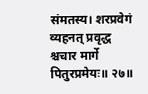संमतस्य। शरप्रवेगं व्यहनत् प्रवृद्ध श्चचार मार्गे पितुरप्रमेयः॥ २७॥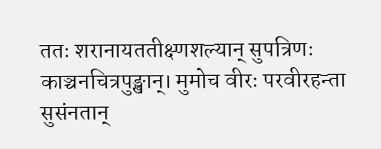ततः शरानायततीक्ष्णशल्यान् सुपत्रिणः काञ्चनचित्रपुङ्खान्। मुमोच वीरः परवीरहन्ता सुसंनतान्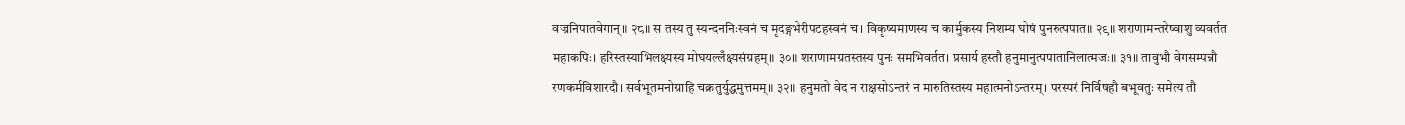वज्रनिपातवेगान्॥ २८॥ स तस्य तु स्यन्दननिःस्वनं च मृदङ्गभेरीपटहस्वनं च। विकृष्यमाणस्य च कार्मुकस्य निशम्य घोषं पुनरुत्पपात॥ २९॥ शराणामन्तरेष्वाशु व्यवर्तत महाकपिः। हरिस्तस्याभिलक्ष्यस्य मोघयल्लँक्ष्यसंग्रहम्॥ ३०॥ शराणामग्रतस्तस्य पुनः समभिवर्तत। प्रसार्य हस्तौ हनुमानुत्पपातानिलात्मजः॥ ३१॥ तावुभौ वेगसम्पन्नौ रणकर्मविशारदौ। सर्वभूतमनोग्राहि चक्रतुर्युद्धमुत्तमम्॥ ३२॥ हनुमतो वेद न राक्षसोऽन्तरं न मारुतिस्तस्य महात्मनोऽन्तरम्। परस्परं निर्विषहौ बभूवतुः समेत्य तौ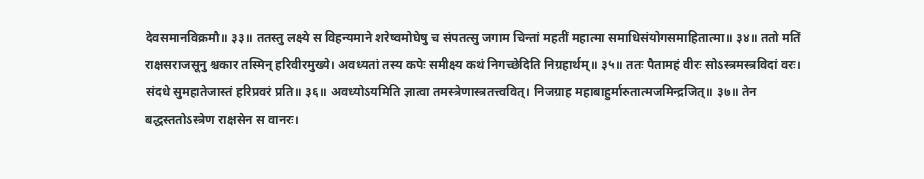देवसमानविक्रमौ॥ ३३॥ ततस्तु लक्ष्ये स विहन्यमाने शरेष्वमोघेषु च संपतत्सु जगाम चिन्तां महतीं महात्मा समाधिसंयोगसमाहितात्मा॥ ३४॥ ततो मतिं राक्षसराजसूनु श्चकार तस्मिन् हरिवीरमुख्ये। अवध्यतां तस्य कपेः समीक्ष्य कथं निगच्छेदिति निग्रहार्थम्॥ ३५॥ ततः पैतामहं वीरः सोऽस्त्रमस्त्रविदां वरः। संदधे सुमहातेजास्तं हरिप्रवरं प्रति॥ ३६॥ अवध्योऽयमिति ज्ञात्वा तमस्त्रेणास्त्रतत्त्ववित्। निजग्राह महाबाहुर्मारुतात्मजमिन्द्रजित्॥ ३७॥ तेन बद्धस्ततोऽस्त्रेण राक्षसेन स वानरः।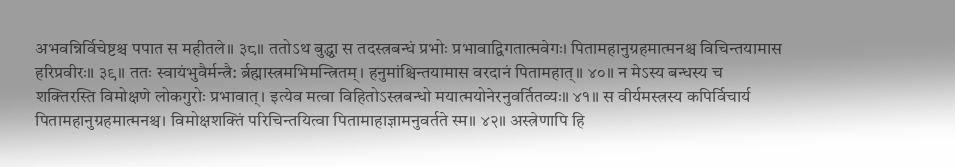अभवन्निर्विचेष्टश्च पपात स महीतले॥ ३८॥ ततोऽथ बुद्ध्वा स तदस्त्रबन्धं प्रभोः प्रभावाद्विगतात्मवेगः। पितामहानुग्रहमात्मनश्च विचिन्तयामास हरिप्रवीरः॥ ३९॥ ततः स्वायंभुवैर्मन्त्रै: र्ब्रह्मास्त्रमभिमन्त्रितम्। हनुमांश्चिन्तयामास वरदानं पितामहात्॥ ४०॥ न मेऽस्य बन्धस्य च शक्तिरस्ति विमोक्षणे लोकगुरोः प्रभावात्। इत्येव मत्वा विहितोऽस्त्रबन्धो मयात्मयोनेरनुवर्तितव्यः॥ ४१॥ स वीर्यमस्त्रस्य कपिर्विचार्य पितामहानुग्रहमात्मनश्च। विमोक्षशक्तिं परिचिन्तयित्वा पितामाहाज्ञामनुवर्तते स्म॥ ४२॥ अस्त्रेणापि हि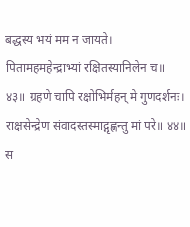बद्धस्य भयं मम न जायते। पितामहमहेन्द्राभ्यां रक्षितस्यानिलेन च॥ ४३॥ ग्रहणे चापि रक्षोभिर्महन् मे गुणदर्शनः। राक्षसेन्द्रेण संवादस्तस्माद्गृह्णन्तु मां परे॥ ४४॥ स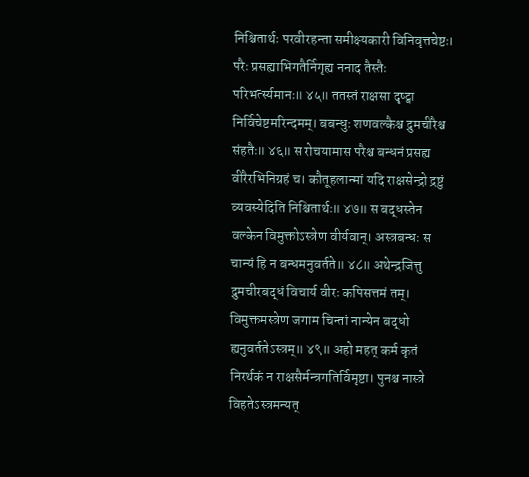निश्चितार्थः परवीरहन्ता समीक्ष्यकारी विनिवृत्तचेष्टः। परैः प्रसह्याभिगतैर्निगृह्य ननाद तैस्तैः परिभर्त्स्यमानः॥ ४५॥ ततस्तं राक्षसा दृष्ट्वा निर्विचेष्टमरिन्दमम्। बबन्धुः शणवल्कैश्च द्रुमचीरैश्च संहतैः॥ ४६॥ स रोचयामास परैश्च बन्धनं प्रसह्य वीरैरभिनिग्रहं च। कौतूहलान्मां यदि राक्षसेन्द्रो द्रष्टुं व्यवस्येदिति निश्चितार्थः॥ ४७॥ स बद्धस्तेन वल्केन विमुक्तोऽस्त्रेण वीर्यवान्। अस्त्रबन्धः स चान्यं हि न बन्धमनुवर्तते॥ ४८॥ अथेन्द्रजित्तु द्रुमचीरबद्धं विचार्य वीरः कपिसत्तमं तम्। विमुक्तमस्त्रेण जगाम चिन्तां नान्येन बद्धो ह्यनुवर्ततेऽस्त्रम्॥ ४९॥ अहो महत् कर्म कृतं निरर्थकं न राक्षसैर्मन्त्रगतिर्विमृष्टा। पुनश्च नास्त्रे विहतेऽस्त्रमन्यत्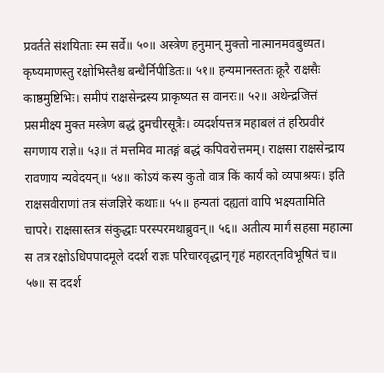प्रवर्तते संशयिताः स्म सर्वे॥ ५०॥ अस्त्रेण हनुमान् मुक्तो नात्मानमवबुध्यत। कृष्यमाणस्तु रक्षोभिस्तैश्च बन्धैर्निपीडितः॥ ५१॥ हन्यमानस्ततः क्रूरै राक्षसैः काष्ठमुष्टिभिः। समीपं राक्षसेन्द्रस्य प्राकृष्यत स वानरः॥ ५२॥ अथेन्द्रजित्तं प्रसमीक्ष्य मुक्त मस्त्रेण बद्धं द्रुमचीरसूत्रैः। व्यदर्शयत्तत्र महाबलं तं हरिप्रवीरं सगणाय राज्ञे॥ ५३॥ तं मत्तमिव मातङ्गं बद्धं कपिवरोत्तमम्। राक्षसा राक्षसेन्द्राय रावणाय न्यवेदयन्॥ ५४॥ कोऽयं कस्य कुतो वात्र किं कार्यं को व्यपाश्रयः। इति राक्षसवीराणां तत्र संजज्ञिरे कथाः॥ ५५॥ हन्यतां दह्यतां वापि भक्ष्यतामिति चापरे। राक्षसास्तत्र संकुद्धाः परस्परमथाब्रुवन्॥ ५६॥ अतीत्य मार्गं सहसा महात्मा स तत्र रक्षोऽधिपपादमूले ददर्श राज्ञः परिचारवृद्धान् गृहं महारत्‌नविभूषितं च॥ ५७॥ स ददर्श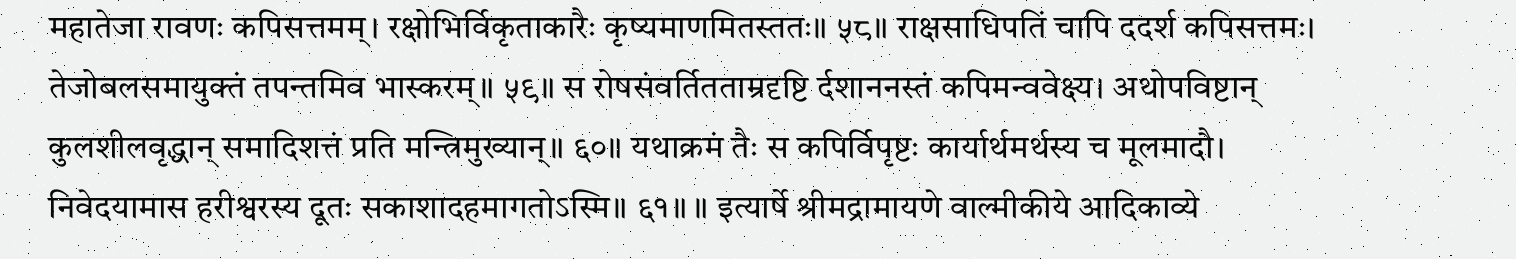महातेजा रावणः कपिसत्तमम्। रक्षोभिर्विकृताकारैः कृष्यमाणमितस्ततः॥ ५८॥ राक्षसाधिपतिं चापि ददर्श कपिसत्तमः। तेजोबलसमायुक्तं तपन्तमिव भास्करम्॥ ५९॥ स रोषसंवर्तितताम्रदृष्टि र्दशाननस्तं कपिमन्ववेक्ष्य। अथोपविष्टान् कुलशीलवृद्धान् समादिशत्तं प्रति मन्त्रिमुख्यान्॥ ६०॥ यथाक्रमं तैः स कपिर्विपृष्टः कार्यार्थमर्थस्य च मूलमादौ। निवेदयामास हरीश्वरस्य दूतः सकाशादहमागतोऽस्मि॥ ६१॥ ॥ इत्यार्षे श्रीमद्रामायणे वाल्मीकीये आदिकाव्ये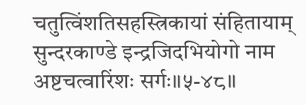चतुत्विंशतिसहस्त्रिकायां संहितायाम् सुन्दरकाण्डे इन्द्रजिदभियोगो नाम अष्टचत्वारिंशः सर्गः॥५-४८॥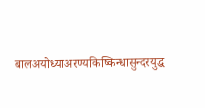बालअयोध्याअरण्यकिष्किन्धासुन्दरयुद्ध